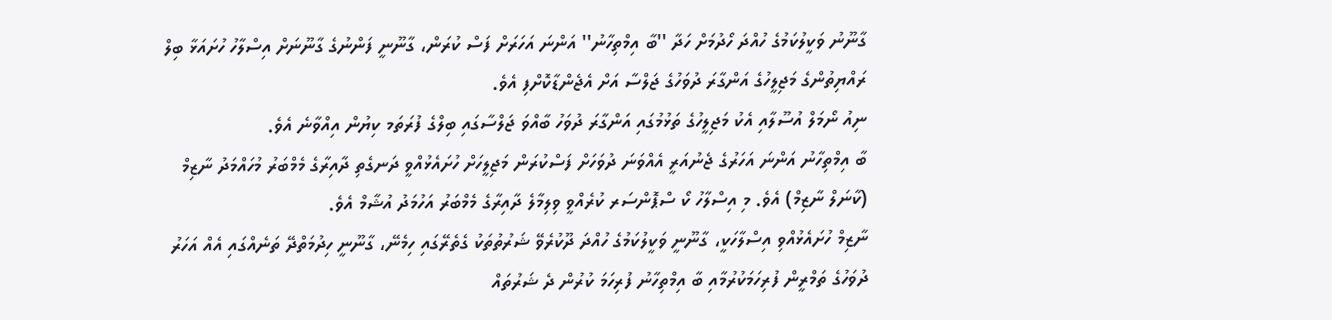ގާނޫނު ވަކީލުކަމުގެ ހުއްދަ ހޯދުމަށް ހަދާ ''ބާ އިމްތިހާނު'' އަންނަ އަހަރަށް ފަސް ކުރަން، ގާނޫނީ ފަންނުގެ ގާނޫނަށް އިސްލާހު ހުށައަޅާ ބިލް ރައްޔިތުންގެ މަޖިލީހުގެ އަންގާރަ ދުވަހުގެ ޖަލްސާ އަށް އެޖެންޑާކޮށްފި އެވެ.
ނިއު ނޯމަލް އުސޫލާއި އެކު މަޖިލީހުގެ ތަޅުމުގައި އަންގާރަ ދުވަހު ބާއްވަ ޖަލްސާގައި ބިލްގެ ފުރަތަމ ކިޔުން އިއްވާނެ އެވެ.
ބާ އިމްތިހާނު އަންނަ އަހަރުގެ ޖެނުއަރީ އެއްވަނަ ދުވަހަށް ފަސްކުރަން މަޖިލީހަށް ހުށައެޅުއްވީ ދަނގެތި ދާއިރާގެ މެމްބަރު މުހައްމަދު ނާޒިމް (ކާނަލް ނާޒިމް) އެވެ. މި އިސްލާހު ކޯ ސްޕޮންސަރ ކުރެއްވީ ވިލިމާލެ ދާއިރާގެ މެމްބަރު އަހުމަދު އުޝާމް އެވެ.
ނާޒިމް ހުށައެޅުއްވި އިސްލާހަކީ، ގާނޫނީ ވަކީލުކަމުގެ ހުއްދަ ދޫކުރެވޭ ޝަރުތުތަކު ގެތެރޭގައި ހިމެނޭ، ގާނޫނީ ހިދުމަތްދޭ ތަނެއްގައި އެއް އަހަރު ދުވަހުގެ ތަމްރީން ފުރިހަމަކުރުމާއި ބާ އިމްތިހާނު ފުރިހަމަ ކުރުން ދެ ޝަރުތައް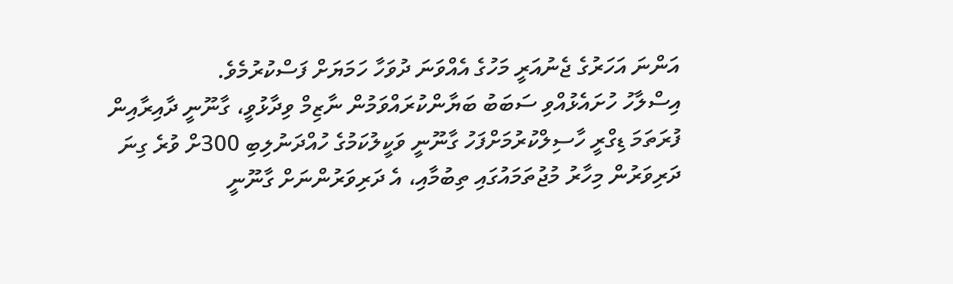އަންނަ އަހަރުގެ ޖެނުއަރީ މަހުގެ އެއްވަނަ ދުވަހާ ހަމަޔަށް ފަސްކުރުމެވެ.
އިސްލާހު ހުށައެޅުއްވި ސަބަބު ބަޔާންކުރައްވަމުން ނާޒިމް ވިދާޅުވީ، ގާނޫނީ ދާއިރާއިން ފުރަތަމަ ޑިގްރީ ހާސިލްކުރުމަށްފަހު ގާނޫނީ ވަކީލުކަމުގެ ހުއްދަނުލިބި 300ށް ވުރެ ގިނަ ދަރިވަރުން މިހާރު މުޖުތަމައުގައި ތިބުމާއި، އެ ދަރިވަރުންނަށް ގާނޫނީ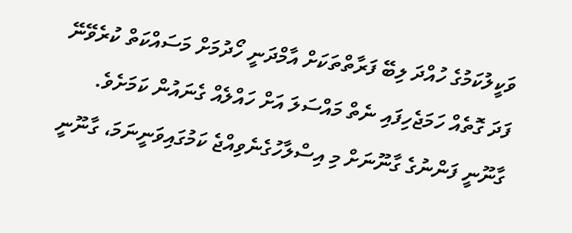ވަކީލުކަމުގެ ހުއްދަ ލިބޭ ފަރާތްތަކަށް އާމްދަނީ ހޯދުމަށް މަސައްކަތް ކުރެވޭނޭ ފަދަ ގޮތެއް ހަމަޖެހިފައި ނެތް މައްސަލަ އަށް ހައްލެއް ގެނައުން ކަމަށެވެ.
ގާނޫނީ ފަންނުގެ ގާނޫނަށް މި އިސްލާހުގެނެވިއްޖެ ކަމުގައިވަނީނަމަ، ގާނޫނީ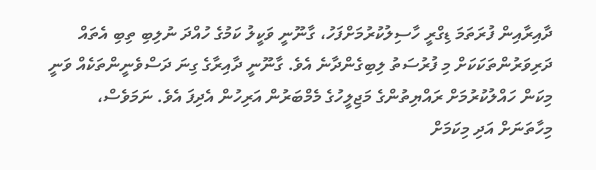ދާއިރާއިން ފުރަތަމަ ޑިގްރީ ހާސިލުކުރުމަށްފަހު، ގާނޫނީ ވަކީލު ކަމުގެ ހުއްދަ ނުލިބި ތިބި އެތައް ދަރިވަރުންތަކަކަށް މި ފުރުސަތު ލިބިގެންދާނެ އެވެ. ގާނޫނީ ދާއިރާގެ ގިނަ ދަސްވެނީންތަކެއް ވަނީ މިކަން ހައްލުކުރުމަށް ރައްޔިތުންގެ މަޖިލީހުގެ މެމްބަރުން އަރިހުން އެދިފަ އެވެ. ނަމަވެސް، މިހާތަނަށް އަދި މިކަމަށް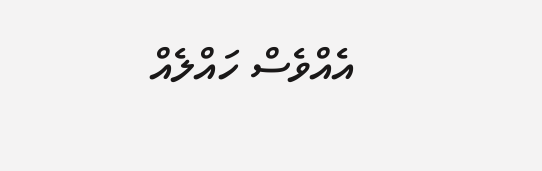އެއްވެސް ހައްލެއް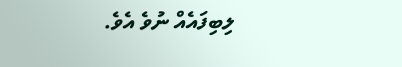ލިބިފައެއް ނުވެ އެވެ.